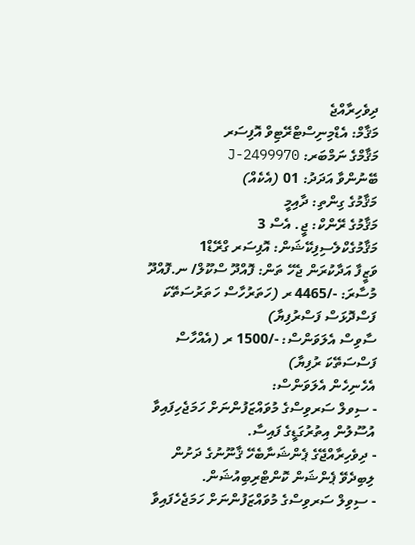ދިވެހިރާއްޖެ
މަޤާމް: އެޑްމިނިސްޓްރޭޓިވް އޮފިސަރ
މަޤާމްގެ ނަމްބަރ: J-2499970
ބޭނުންވާ އަދަދު: 01 (އެކެއް)
މަޤާމުގެ ގިންތި: ދާއިމީ
މަޤާމުގެ ރޭންކް: ޖީ. އެސް 3
މަޤާމުގެކްލެސިފިކޭޝަން: އޮފިސަރ ގްރޭޑް1
ވަޒީފާ އަދާކުރަން ޖެހޭ ތަން: ފޮއްދޫ ސްކޫލް/ ނ.ފޮއްދޫ
މުސާރަ: -/4465 ރ (ހަތަރުހާސް ހަތަރުސަތޭކަ ފަސްދޮޅަސް ފަސްރުފިޔާ)
ސާވިސް އެލަވަންސް: -/1500 ރ (އެއްހާސް ފަސްސަތޭކަ ރުފިޔާ)
އެހެނިހެން އެލަވަންސް:
- ސިވލް ސަރވިސްގެ މުވައްޒަފުންނަށް ހަމަޖެހިފައިވާ އުސޫލުން އިތުރުގަޑީގެ ފައިސާ.
- ދިވެހިރާއްޖޭގެ ޕެންޝަނާބެހޭ ޤާނޫނުގެ ދަށުން ލިބިދެވޭ ޕެންޝަން ކޮންޓްރިބިއުޝަން.
- ސިވިލް ސަރވިސްގެ މުވައްޒަފުންނަށް ހަމަޖެހެފައިވާ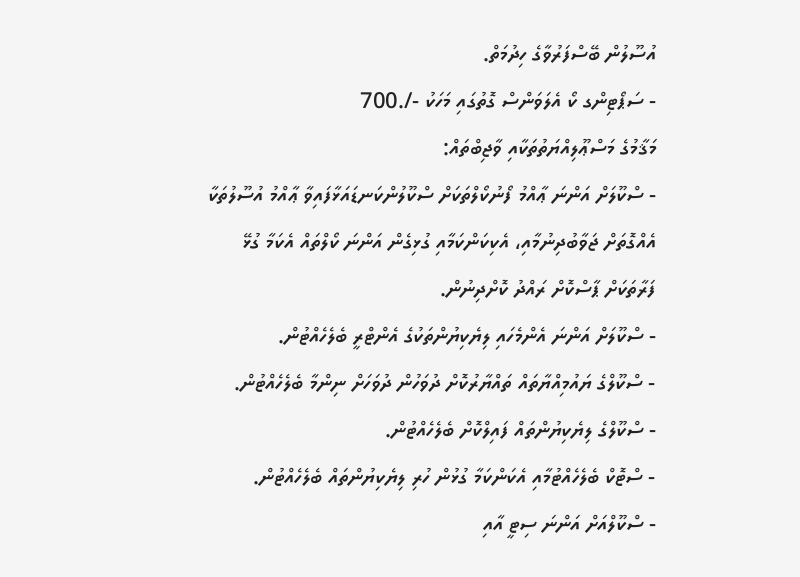އުސޫލުން ބޭސްފަރުވާގެ ހިދުމަތް.
- ސަޕޯޓިންގ ކޯ އެލަވަންސް ގޮތުގައި މަހަކު -/.700
މަޤާމުގެ މަސްޢޫލިއްޔަތުތަކާއި ވާޖިބްތައް:
- ސްކޫލަށް އަންނަ ޢާއްމު ފޯނުކޯލްތަކަށް ސްކޫލުންކަނޑައަޅާފައިވާ ޢާއްމު އުސޫލުތަކާ އެއްގޮތަށް ޖަވާބުދިނުމާއި، އެކިކަންކަމާއި ގުޅިގެން އަންނަ ކޯލްތައް އެކަމާ ގުޅޭ ފަރާތަކަށް ޕާސްކޮށް ރައްދު ކޮށްދިނުން.
- ސްކޫލަށް އަންނަ އެންމެހައި ލިޔެކިޔުންތަކުގެ އެންޓްރީ ބެލެހެއްޓުން.
- ސްކޫލްގެ ޔައުމިއްޔާތައް ތައްޔާރުކޮށް ދުވަހުން ދުވަހަށް ނިންމާ ބެލެހެއްޓުން.
- ސްކޫލްގެ ލިޔެކިޔުންތައް ފައިލްކޮށް ބެލެހެއްޓުން.
- ސްޓޮކް ބެލެހެއްޓުމާއި އެކަންކަމާ ގުޅުން ހުރި ލިޔެކިޔުންތައް ބެލެހެއްޓުން.
- ސްކޫލްއަށް އަންނަ ސިޓީ އާއި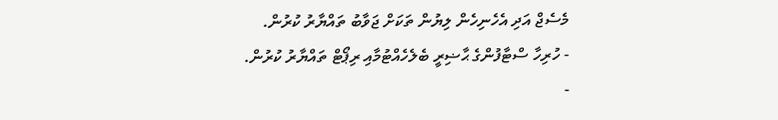މެސެޖް އަދި އެހެނިހެން ލިޔުން ތަކަށް ޖަވާބު ތައްޔާރު ކުރުން.
- ހުރިހާ ސްޓާފުންގެ ޙާޟިރީ ބެލެހެއްޓުމާއި ރިޕޯޓް ތައްޔާރު ކުރުން.
-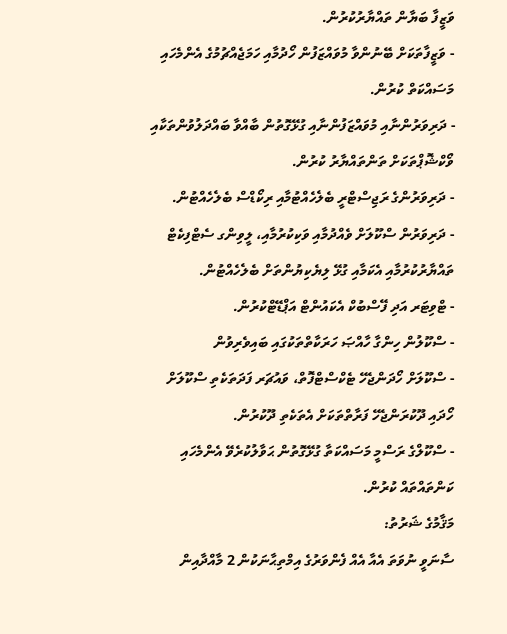ވަޒީފާ ބަޔާން ތައްޔާރުކުރުން.
- ވަޒީފާތަކަށް ބޭނުންވާ މުވައްޒަފުން ހޯދުމާއި ހަމަޖެއްޗުމުގެ އެންމެހައި މަސައްކަތް ކުރުން.
- ދަރިވަރުންނާއި މުވައްޒަފުންނާއި ގުޅޭގޮތުން ބާއްވާ ބައްދަލުވުންތަކާއި ވޯކްޝޮޕްތަކަށް ތަންތައްޔާރު ކުރުން.
- ދަރިވަރުންގެ ރަޖިސްޓްރީ ބެލެހެއްޓުމާއި ރިކޯޑްސް ބެލެހެއްޓުން.
- ދަރިވަރުން ސްކޫލަށް ވެއްދުމާއި ވަކިކުރުމާއި، ލީވިންގ ސެޓްފިކެޓް ތައްޔާރުކުރުމާއި އެކަމާއި ގުޅޭ ލިޔެކިޔުންތަށް ބެލެހެއްޓުން.
- ޓްވިޓަރ އަދި ފޭސްބުކް އެކައުންޓް އަޕްޑޭޓްކުރުން.
- ސްކޫލުން ހިންގާ ހާއްޞަ ހަރަކާތްތަކުގައި ބައިވެރިވުން
- ސްކޫލަށް ހޯދަންޖެހޭ ޓެކްސްޓްފޮތް، ވައުޗަރ ފަދަތަކެތި ސްކޫލަށް ހޯދައި ދޫކުރަންޖެހޭ ފަރާތްތަކަށް އެތަކެތި ދޫކުރުން.
- ސްކޫލްގެ ރަސްމީ މަސައްކަތާ ގުޅޭގޮތުން ޙަވާލުކުރެވޭ އެންމެހައި ކަންތައްތައް ކުރުން.
މަޤާމުގެ ޝަރުތު:
ސާނަވީ ނުވަތަ އެއާ އެއް ފެންވަރުގެ އިމްތިޙާނަކުން 2 މާއްދާއިން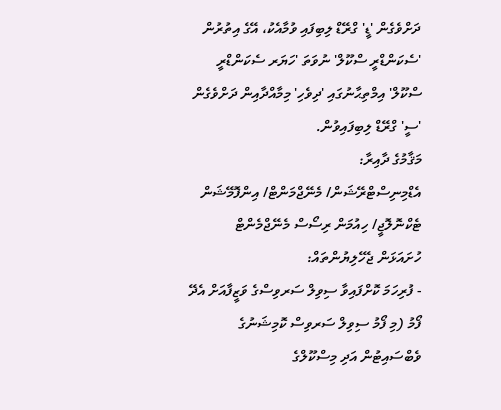ދަށްވެގެން 'ޑީ' ގްރޭޑް ލިބިފައި ވުމާއެކު، އޭގެ އިތުރުން 'ސެކަންޑްރީ ސްކޫލް' ނުވަތަ 'ހަޔަރ ސެކަންޑްރީ ސްކޫލް' އިމްތިޙާނުގައި 'ދިވެހި' މިމާއްދާއިން ދަށްވެގެން 'ސީ' ގްރޭޑް ލިބިފައިވުން.
މަޤާމުގެ ދާއިރާ:
އެޑްމިނިސްޓްރޭޝަން/ މެނޭޖްމަންޓް/ އިންފޮމޭޝަން ޓެކްނޮލޮޖީ/ ހިއުމަން ރިސޯސް މެނޭޖްމެންޓް
ހުށައަޅަން ޖެހޭލިޔުންތައް:
- ފުރިހަމަ ކޮށްފައިވާ ސިވިލް ސަރވިސްގެ ވަޒީފާއަށް އެދޭ ފޯމު (މި ފޯމު ސިވިލް ސަރވިސް ކޮމިޝަނުގެ ވެބްސައިޓުން އަދި މިސްކޫލްގެ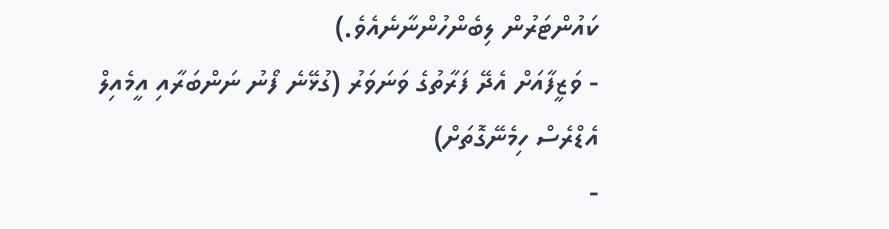ކައުންޓަރުން ލިބެންހުންނާނެއެވެ.)
- ވަޒީފާއަށް އެދޭ ފަރާތުގެ ވަނަވަރު (ގުޅޭނެ ފޯނު ނަންބަރާއި އީމެއިލް އެޑްރެސް ހިމެނޭގޮތަށް)
-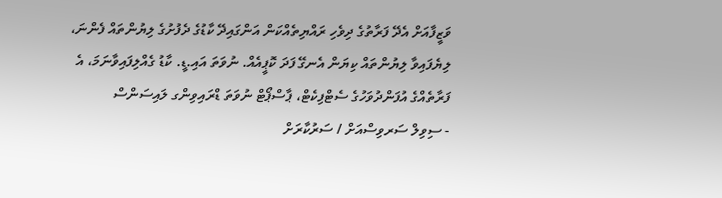ވަޒީފާއަށް އެދޭ ފަރާތުގެ ދިވެހި ރައްޔިތެއްކަން އަންގައިދޭ ކާޑުގެ ދެފުށުގެ ލިޔުންތައް ފެންނަ، ލިޔެފައިވާ ލިޔުންތައް ކިޔަން އެނގޭ ފަދަ ކޮޕީއެއް. ނުވަތަ އައި.ޑީ. ކާޑު ގެއްލިފައިވާނަމަ، އެ ފަރާތެއްގެ އުފަންދުވަހުގެ ސެޓްފިކެޓް، ޕާސްޕޯޓް ނުވަތަ ޑްރައިވިންގ ލައިސަންސް
- ސިވިލް ސަރވިސްއަށް / ސަރުކާރަށް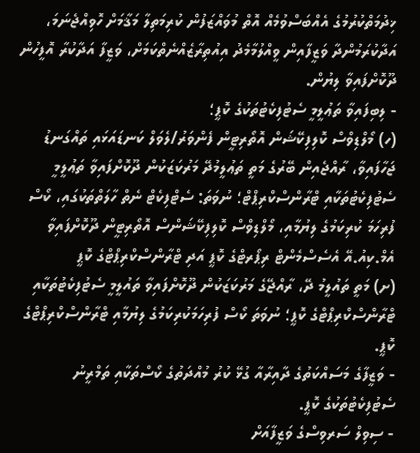ޚިދުމަތްކުރުމުގެ އެއްބަސްވުމެއް އޮތް މުވައްޒަފުން ކުރިމަތިލާ މަޤާމަށް ހޮވިއްޖެނަމަ، އަދާކުރަމުންދާ ވަޒީފާއިން ވީއްލުމާމެދު އިއުތިރާޒެއްނެތްކަމަށް، ވަޒީފާ އަދާކުރާ އޮފީހުން ދޫކޮށްފައިވާ ލިޔުން.
- ލިބިފައިވާ ތަޢުލީމީ ސެޓުފިކެޓުތަކުގެ ކޮޕީ؛
(ހ) މޯލްޑިވްސް ކޮލިފިކޭޝަން އޮތޯރިޓީން ފެންވަރު/ލެވަލް ކަނޑައަޅައި ތައްގަނޑު ޖަހާފައިވާ، ރާއްޖެއިން ބޭރުގެ މަތީ ތަޢުލީމުދޭ މަރުކަޒަކުން ދޫކޮށްފައިވާ ތަޢުލީމީ ސެޓުފިކެޓުތަކާއި ޓްރާންސްކްރިޕްޓް؛ ނުވަތަ: ސެޓްފިކެޓް ނެތް ހާލަތްތަކުގައި، ކޯސް ފުރިހަމަ ކުރިކަމުގެ ލިޔުމާއި، މޯލްޑިވްސް ކޮލިފިކޭޝަންސް އޮތޯރިޓީން ދޫކޮށްފައިވާ އެމް.ކިއު.އޭ އެސެސްމެންޓް ރިޕޯރޓްގެ ކޮޕީ އަދި ޓްރާންސްކްރިޕްޓްގެ ކޮޕީ
(ށ) މަތީ ތައުލީމު ދޭ، ރާއްޖޭގެ މަރުކަޒަކުން ދޫކޮށްފައިވާ ތައުލީމީ ސެޓުފިކެޓުތަކާއި ޓްރާންސްކްރިޕްޓްގެ ކޮޕީ؛ ނުވަތަ ކޯސް ފުރިހަމަކުރިކަމުގެ ލިޔުމާއި ޓްރާންސްކްރިޕްޓްގެ ކޮޕީ.
- ވަޒީފާގެ މަސައްކަތުގެ ދާއިރާއާ ގުޅޭ ކުރު މުއްދަތުގެ ކޯސްތަކާއި ތަމްރީނު ސެޓުފިކެޓުތަކުގެ ކޮޕީ.
- ސިވިލް ސަރވިސްގެ ވަޒީފާއަށް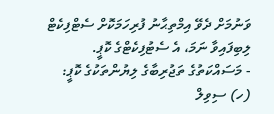ވަނުމަށް ދެވޭ އިމްތިޙާނު ފުރިހަމަކޮށް ސެޓްފިކެޓް ލިބިފައިވާ ނަމަ، އެ ސެޓުފިކެޓްގެ ކޮޕީ.
- މަސައްކަތުގެ ތަޖުރިބާގެ ލިޔުންތަކުގެ ކޮޕީ:
(ހ) ސިވިލް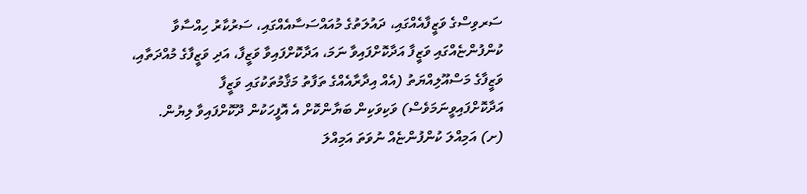ސަރވިސްގެ ވަޒީފާއެއްގައި، ދައުލަތުގެ މުއައްސަސާއެއްގައި، ސަރުކާރު ހިއްސާވާ ކުންފުންޏެއްގައި ވަޒީފާ އަދާކޮށްފައިވާ ނަމަ، އަދާކޮށްފައިވާ ވަޒީފާ، އަދި ވަޒީފާގެ މުއްދަތާއި، ވަޒީފާގެ މަސްއޫލިއްޔަތު (އެއް އިދާރާއެއްގެ ތަފާތު މަޤާމުތަކުގައި ވަޒީފާ އަދާކޮށްފައިވީނަމަވެސް) ވަކިވަކިން ބަޔާންކޮށް އެ އޮފީހަކުން ދޫކޮށްފައިވާ ލިޔުން.
(ށ) އަމިއްލަ ކުންފުންޏެއް ނުވަތަ އަމިއްލަ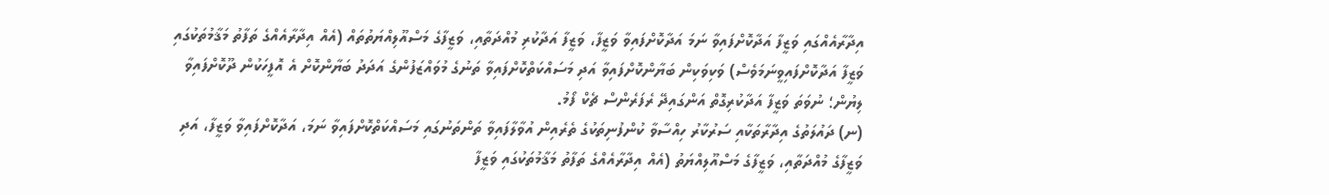އިދާރާއެއްގައި ވަޒީފާ އަދާކޮށްފައިވާ ނަމަ އަދާކޮށްފައިވާ ވަޒީފާ، ވަޒީފާ އަދާކުރި މުއްދަތާއި، ވަޒީފާގެ މަސްއޫލިއްޔަތުތައް (އެއް އިދާރާއެއްގެ ތަފާތު މަޤާމުތަކުގައި ވަޒީފާ އަދާކޮށްފައިވީނަމަވެސް) ވަކިވަކިން ބަޔާންކޮށްފައިވާ އަދި މަސައްކަތްކޮށްފައިވާ ތަނުގެ މުވައްޒަފުންގެ އަދަދު ބަޔާންކޮށް އެ އޮފީހަކުން ދޫކޮށްފައިވާ ލިޔުން؛ ނުވަތަ ވަޒީފާ އަދާކުރިގޮތް އަންގައިދޭ ރެފަރެންސް ޗެކް ފޯމު.
(ނ) ދައުލަތުގެ އިދާރާތަކާއި ސަރުކާރު ހިއްސާވާ ކުންފުނިތަކުގެ ތެރެއިން އުވާލާފައިވާ ތަންތަނުގައި މަސައްކަތްކޮށްފައިވާ ނަމަ، އަދާކޮށްފައިވާ ވަޒީފާ، އަދި ވަޒީފާގެ މުއްދަތާއި، ވަޒީފާގެ މަސްއޫލިއްޔަތު (އެއް އިދާރާއެއްގެ ތަފާތު މަޤާމުތަކުގައި ވަޒީފާ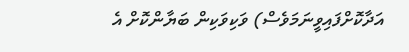އަދާކޮށްފައިވީނަމަވެސް) ވަކިވަކިން ބަޔާންކޮށް އެ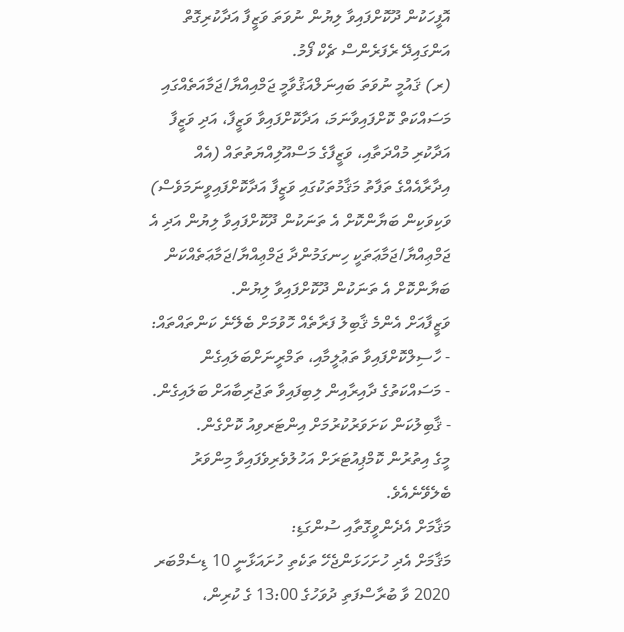އޮފީހަކުން ދޫކޮށްފައިވާ ލިޔުން ނުވަތަ ވަޒީފާ އަދާކުރިގޮތް އަންގައިދޭ ރެފަރެންސް ޗެކް ފޯމު.
(ރ) ޤައުމީ ނުވަތަ ބައިނަލްއަޤުވާމީ ޖަމްއިއްޔާ/ޖަމާއަތެއްގައި މަސައްކަތް ކޮށްފައިވާނަމަ، އަދާކޮށްފައިވާ ވަޒީފާ، އަދި ވަޒީފާ އަދާކުރި މުއްދަތާއި، ވަޒީފާގެ މަސްއޫލިއްޔަތުތައް (އެއް އިދާރާއެއްގެ ތަފާތު މަޤާމުތަކުގައި ވަޒީފާ އަދާކޮށްފައިވީނަމަވެސް) ވަކިވަކިން ބަޔާންކޮށް އެ ތަނަކުން ދޫކޮށްފައިވާ ލިޔުން އަދި އެ ޖަމްޢިއްޔާ/ޖަމާޢަތަކީ ހިނގަމުންދާ ޖަމްޢިއްޔާ/ޖަމާޢަތެއްކަން ބަޔާންކޮށް އެ ތަނަކުން ދޫކޮށްފައިވާ ލިޔުން.
ވަޒީފާއަށް އެންމެ ޤާބިލު ފަރާތެއް ހޮވުމަށް ބެލޭނެ ކަންތައްތައް:
- ހާސިލްކޮށްފައިވާ ތަޢުލީމާއި، ތަމްރީނަށްބަލައިގެން
- މަސައްކަތުގެ ދާއިރާއިން ލިބިފައިވާ ތަޖުރިބާއަށް ބަލައިގެން.
- ޤާބިލުކަން ކަށަވަރުކުރުމަށް އިންޓަރވިއު ކޮށްގެން.
މީގެ އިތުރުން ކޮމްޕިއުޓަރަށް އަހުލުވެރިވެފައިވާ މިންވަރު ބެލެވޭނެއެވެ.
މަޤާމަށް އެދެންވީގޮތާއި ސުންގަޑި:
މަޤާމަށް އެދި ހުށަހަޅަންޖެހޭ ތަކެތި ހުށައަޅާނީ 10 ޑިސެމްބަރ 2020 ވާ ބުރާސްފަތި ދުވަހުގެ 13:00 ގެ ކުރިން،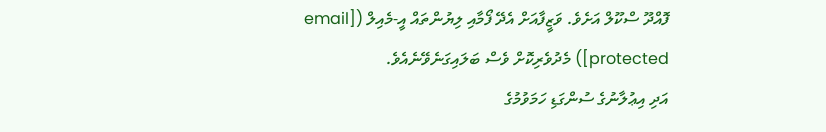ފޮއްދޫ ސްކޫލް އަށެވެ. ވަޒީފާއަށް އެދޭ ފޯމާއި ލިޔުންތައް އީ-މެއިލް ([email protected]) މެދުވެރިކޮށް ވެސް ބަލައިގަނެވޭނެއެވެ.
އަދި އިޢުލާނުގެ ސުންގަޑި ހަމަވުމުގެ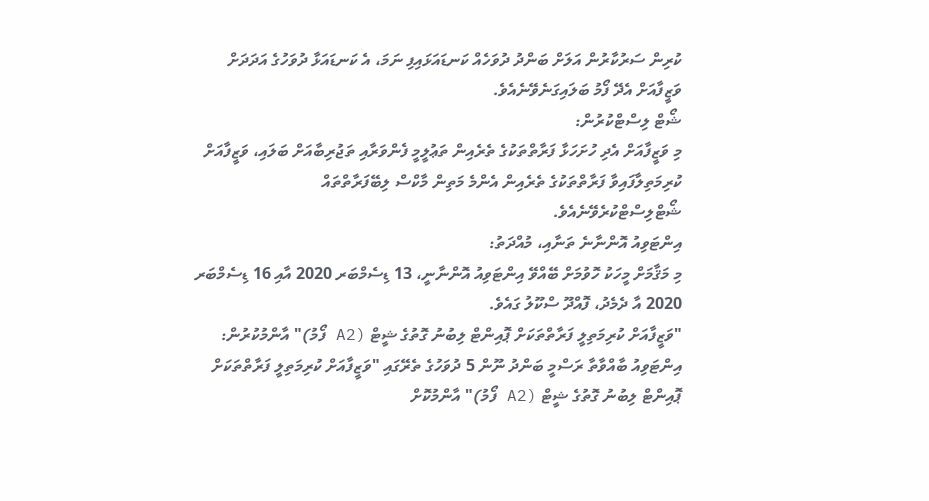ކުރިން ސަރުކާރުން އަލަށް ބަންދު ދުވަހެއް ކަނޑައަޅައިފި ނަމަ، އެ ކަނޑައަޅާ ދުވަހުގެ އަދަދަށް ވަޒީފާއަށް އެދޭ ފޯމު ބަލައިގަނެވޭނެއެވެ.
ޝޯޓް ލިސްޓްކުރުން:
މި ވަޒީފާއަށް އެދި ހުށަހަޅާ ފަރާތްތަކުގެ ތެރެއިން ތަޢުލީމީ ފެންވަރާއި ތަޖުރިބާއަށް ބަލައި، ވަޒީފާއަށް ކުރިމަތިލާފައިވާ ފަރާތްތަކުގެ ތެރެއިން އެންމެ މަތިން މާކްސް ލިބޭފަރާތްތައް ޝޯޓްލިސްޓްކުރެވޭނެއެވެ.
އިންޓަވިއު އޮންނާނެ ތަނާއި، މުއްދަތު:
މި މަޤާމަށް މީހަކު ހޮވުމަށް ބޭއްވޭ އިންޓަވިއު އޮންނާނީ، 13 ޑިސެމްބަރ 2020 އާއި 16 ޑިސެމްބަރ 2020 އާ ދެމެދު، ފޮއްދޫ ސްކޫލު ގައެވެ.
"ވަޒީފާއަށް ކުރިމަތިލީ ފަރާތްތަކަށް ޕޮއިންޓް ލިބުނު ގޮތުގެ ޝީޓް (A2 ފޯމު)" އާންމުކުރުން:
އިންޓަވިއު ބާއްވާތާ ރަސްމީ ބަންދު ނޫން 5 ދުވަހުގެ ތެރޭގައި "ވަޒީފާއަށް ކުރިމަތިލީ ފަރާތްތަކަށް ޕޮއިންޓް ލިބުނު ގޮތުގެ ޝީޓް (A2 ފޯމު)" އާންމުކޮށް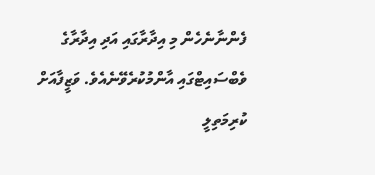ފެންނާނެހެން މި އިދާރާގައި އަދި އިދާރާގެ ވެބްސައިޓްގައި އާންމުކުރެވޭނެއެވެ. ވަޒީފާއަށް ކުރިމަތިލީ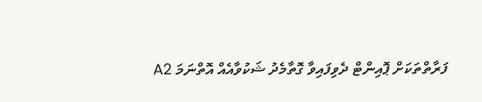ފަރާތްތަކަށް ޕޮއިންޓް ދެވިފައިވާ ގޮތާމެދު ޝަކުވާއެއް އޮތްނަމަ A2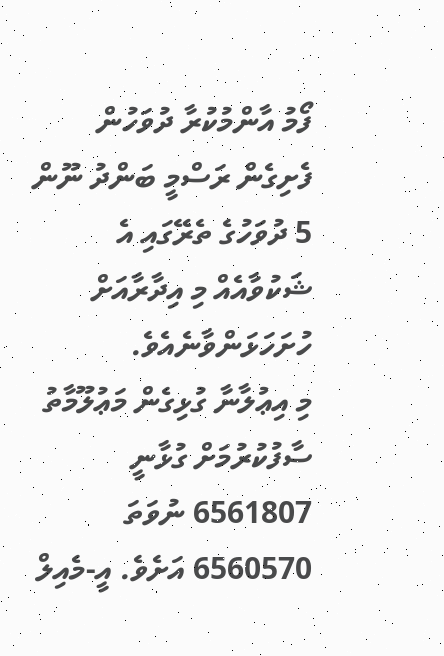ފޯމު އާންމުކުރާ ދުވަހުން ފެށިގެން ރަސްމީ ބަންދު ނޫން 5 ދުވަހުގެ ތެރޭގައި އެ ޝަކުވާއެއް މި އިދާރާއަށް ހުށަހަޅަންވާނެއެވެ.
މި އިޢުލާނާ ގުޅިގެން މަޢުލޫމާތު ސާފުކުރުމަށް ގުޅާނީ 6561807 ނުވަތަ 6560570 އަށެވެ. އީ-މެއިލް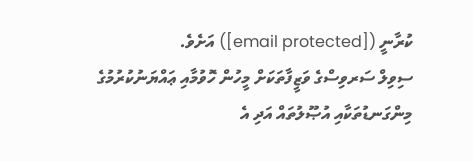ކުރާނީ ([email protected]) އަށެވެ.
ސިވިލް ސަރވިސްގެ ވަޒީފާތަކަށް މީހުން ހޮވުމާއި ޢައްޔަނުކުރުމުގެ މިންގަނޑުތަކާއި އުޞޫލުތައް އަދި އެ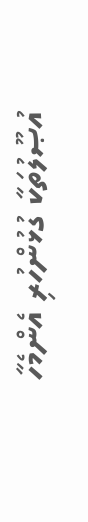އުޞޫލުތަކާ ގުޅުންހުރި އެންމެހާ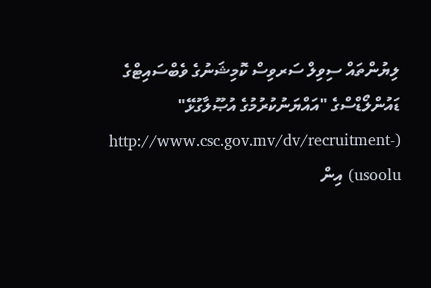ލިޔުންތައް ސިވިލް ސަރވިސް ކޮމިޝަނުގެ ވެބްސައިޓްގެ ޑައުންލޯޑްސްގެ "އައްޔަނުކުރުމުގެ އުޞޫލާގުޅޭ" (http://www.csc.gov.mv/dv/recruitment-usoolu) އިން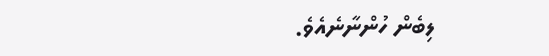ލިބެން ހުންނާނެއެވެ.